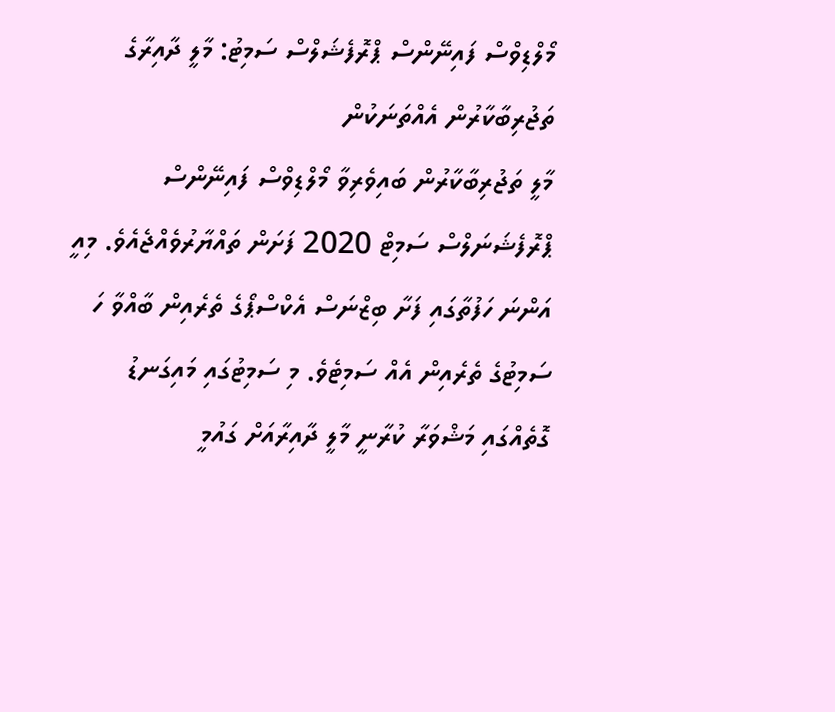މޯލްޑިވްސް ފައިނޭންސް ޕްރޮފެޝަލްސް ސަމިޓު: މާލީ ދާއިރާގެ ތަޖުރިބާކާރުން އެއްތަނަކުން
މާލީ ތަޖުރިބާކާރުން ބައިވެރިވާ މޯލްޑިވްސް ފައިނޭންސް ޕްރޮފެޝަނަލްސް ސަމިޓް 2020 ފަށަން ތައްޔާރުވެއްޖެއެވެ. މިއީ އަންނަ ހަފުތާގައި ފަށާ ބިޒްނަސް އެކްސްޕޯގެ ތެރެއިން ބާއްވާ ހަ ސަމިޓުގެ ތެރެއިން އެއް ސަމިޓެވެ. މި ސަމިޓުގައި މައިގަނޑު ގޮތެއްގައި މަޝްވަރާ ކުރާނީ މާލީ ދާއިރާއަށް ގައުމީ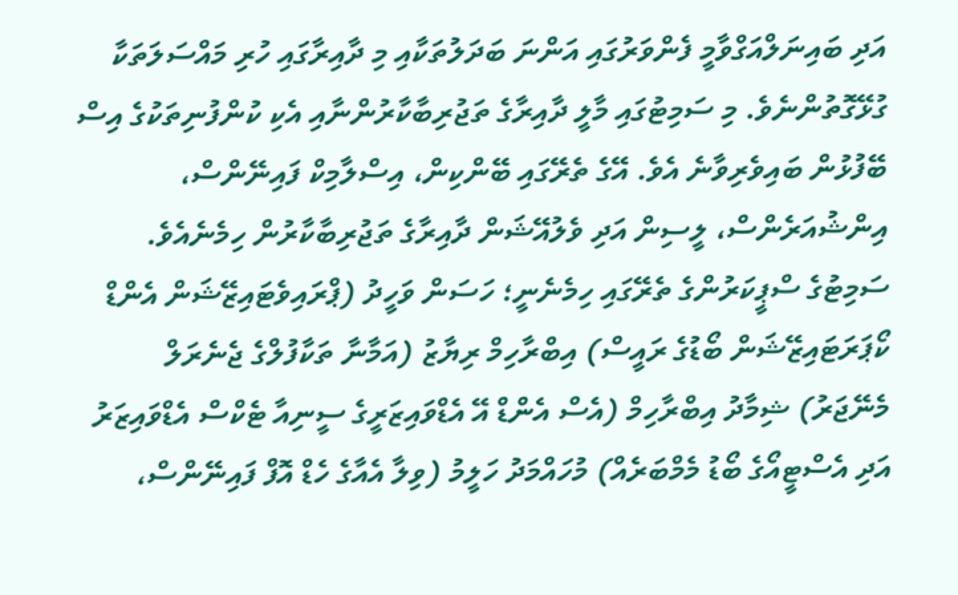އަދި ބައިނަލްއަގްވާމީ ފެންވަރުގައި އަންނަ ބަދަލުތަކާއި މި ދާއިރާގައި ހުރި މައްސަލަތަކާ ގުޅޭގޮތުންނެވެ. މި ސަމިޓުގައި މާލީ ދާއިރާގެ ތަޖުރިބާކާރުންނާއި އެކި ކުންފުނިތަކުގެ އިސް ބޭފުޅުން ބައިވެރިވާނެ އެވެ. އޭގެ ތެރޭގައި ބޭންކިން، އިސްލާމިކް ފައިނޭންސް، އިންޝުއަރެންސް، ލީސިން އަދި ވެލުއޭޝަން ދާއިރާގެ ތަޖުރިބާކާރުން ހިމެނެއެވެ. ސަމިޓުގެ ސްޕީކަރުންގެ ތެރޭގައި ހިމެނެނީ؛ ހަސަން ވަހީދު (ޕްރައިވެޓައިޒޭޝަން އެންޑް ކޯޕަރަޓައިޒޭޝަން ބޯޑުގެ ރައީސް) އިބްރާހިމް ރިޔާޒު (އަމާނާ ތަކާފުލްގެ ޖެނެރަލް މެނޭޖަރު) ޝިމާދު އިބްރާހިމް (އެސް އެންޑް އޭ އެޑްވައިޒަރީގެ ސީނިއާ ޓެކްސް އެޑްވައިޒަރު އަދި އެސްޓީއޯގެ ބޯޑު މެމްބަރެއް) މުހައްމަދު ހަލީމު (ވިލާ އެއާގެ ހެޑް އޮފް ފައިނޭންސް،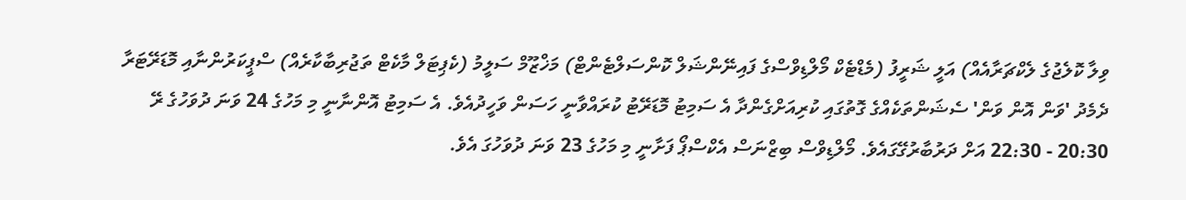ވިލާ ކޮލެޖުގެ ލެކްޗަރާއެއް) އަލީ ޝަރީފު (މެޑްޓެކް މޯލްޑިވްސްގެ ފައިނޭންޝަލް ކޮންސަލްޓެންޓް) މަޚްޒޫމް ސަލީމު (ކެޕިޓަލް މާކެޓް ތަޖުރިބާކާރެއް) ސްޕީކަރުންނާއި މޮޑަރޭޓަރާ ދެމެދު 'ވަން އޮން ވަން' ސެޝަންތަކެއްގެ ގޮތުގައި ކުރިއަށްގެންދާ އެ ސަމިޓު މޮޑަރޭޓު ކުރައްވާނީ ހަސަން ވަހީދުއެވެ. އެ ސަމިޓު އޮންނާނީ މި މަހުގެ 24 ވަނަ ދުވަހުގެ ރޭ 20:30 - 22:30 އަށް ދަރުބާރުގޭގައެވެ. މޯލްޑިވްސް ބިޒްނަސް އެކްސްޕޯ ފަށާނީ މި މަހުގެ 23 ވަނަ ދުވަހުގަ އެވެ.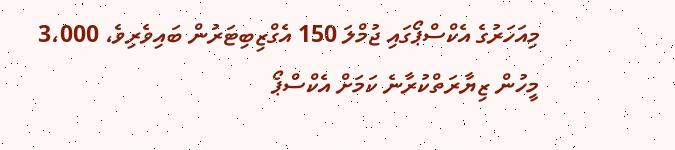މިއަހަރުގެ އެކްސްޕޯގައި ޖުމްލަ 150 އެގްޒިބިޓަރުން ބައިވެރިވެ، 3،000 މީހުން ޒިޔާރަތްކުރާނެ ކަމަށް އެކްސްޕޯ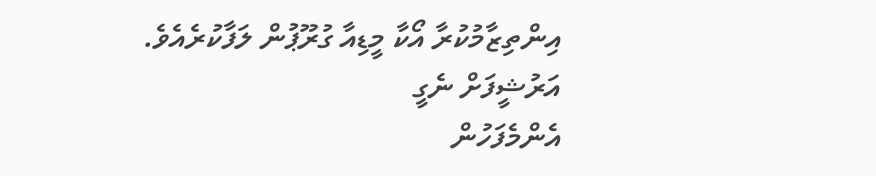އިންތިޒާމުކުރާ އޯކާ މީޑިއާ ގުރޫޕުން ލަފާކުރެއެވެ.
އަރުޝީފަށް ނެގީ
އެންމެފަހުން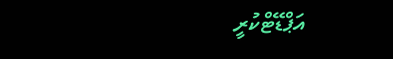އަޕްޑޭޓްކުރީ